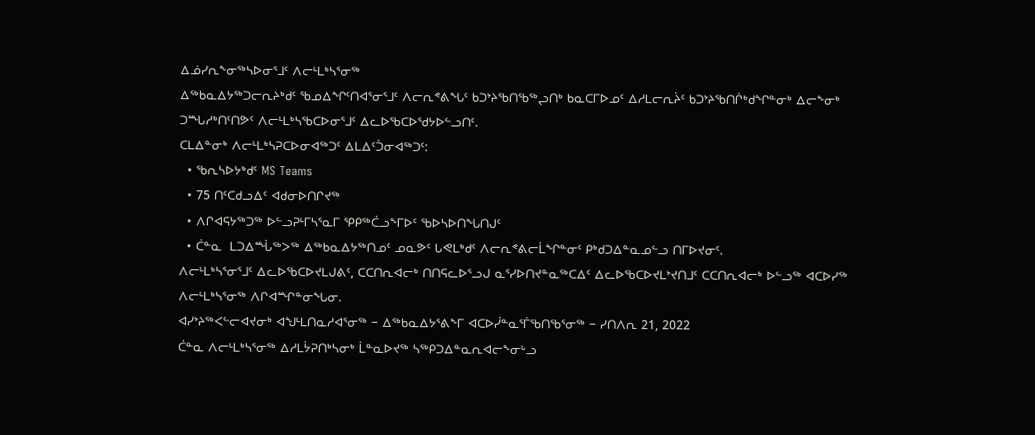ᐃᓅᓯᕆᖕᓂᖅᓴᐅᓂᕐᒧᑦ ᐱᓕᒻᒪᒃᓴᕐᓂᖅ
ᐃᖅᑲᓇᐃᔭᖅᑐᓕᕆᔨᒃᑯᑦ ᖃᓄᐃᖏᑦᑎᐊᕐᓂᕐᒧᑦ ᐱᓕᕆᕝᕕᖓᑦ ᑲᑐᔾᔨᖃᑎᖃᖅᖢᑎᒃ ᑲᓇᑕᒥᐅᓄᑦ ᐃᓱᒪᓕᕆᔩᑦ ᑲᑐᔾᔨᖃᑎᒌᒃᑯᖏᓐᓂᒃ ᐃᓕᖕᓂᒃ ᑐᙵᓱᒃᑎᑦᑎᕗᑦ ᐱᓕᒻᒪᒃᓴᖃᑕᐅᓂᕐᒧᑦ ᐃᓚᐅᖃᑕᐅᖁᔭᐅᓪᓗᑎᑦ.
ᑕᒪᐃᓐᓂᒃ ᐱᓕᒻᒪᒃᓴᕈᑕᐅᓂᐊᖅᑐᑦ ᐃᒪᐃᑦᑑᓂᐊᖅᑐᑦ:
  • ᖃᕆᓴᐅᔭᒃᑯᑦ MS Teams
  • 75 ᑎᑦᑕᑯᓗᐃᑦ ᐊᑯᓂᐅᑎᒋᔪᖅ
  • ᐱᒋᐊᕋᔭᖅᑐᖅ ᐅᓪᓗᕈᒻᒥᓴᕐᓇᒥ ᕿᑭᖅᑖᓗᖕᒥᐅᑦ ᖃᐅᓴᐅᑎᖓᑎᒍᑦ
  • ᑖᓐᓇ  ᒪᑐᐃᙶᖅᐳᖅ ᐃᖅᑲᓇᐃᔭᖅᑎᓄᑦ ᓄᓇᕗᑦ ᒐᕙᒪᒃᑯᑦ ᐱᓕᕆᕝᕕᓕᒫᖏᓐᓂᑦ ᑭᒃᑯᑐᐃᓐᓇᓄᓪᓗ ᑎᒥᐅᔪᓂᑦ.
ᐱᓕᒻᒪᒃᓴᕐᓂᕐᒧᑦ ᐃᓚᐅᖃᑕᐅᔪᒪᒍᕕᑦ, ᑕᑕᑎᕆᐊᓕᒃ ᑎᑎᕋᓚᐅᕐᓗᒍ ᓇᕐᓯᐅᑎᔪᓐᓇᖅᑕᐃᑦ ᐃᓚᐅᖃᑕᐅᔪᒪᔾᔪᑎᒧᑦ ᑕᑕᑎᕆᐊᓕᒃ ᐅᓪᓗᖅ ᐊᑕᐅᓯᖅ ᐱᓕᒻᒪᒃᓴᕐᓂᖅ ᐱᒋᐊᙱᓐᓂᖓᓂ.
ᐊᓯᔾᔨᖅᐸᓪᓕᐊᔪᓂᒃ ᐊᖑᒻᒪᑎᓇᓱᐊᕐᓂᖅ − ᐃᖅᑲᓇᐃᔭᕐᕕᖕᒥ ᐊᑕᐅᓰᓐᓇᕐᒦᖃᑎᖃᕐᓂᖅ − ᓯᑎᐱᕆ 21, 2022
ᑖᓐᓇ ᐱᓕᒻᒪᒃᓴᕐᓂᖅ ᐃᓱᒪᔮᕈᑎᒃᓴᓂᒃ ᒫᓐᓇᐅᔪᖅ ᓴᖅᑭᑐᐃᓐᓇᕆᐊᓕᖕᓂᒡᓗ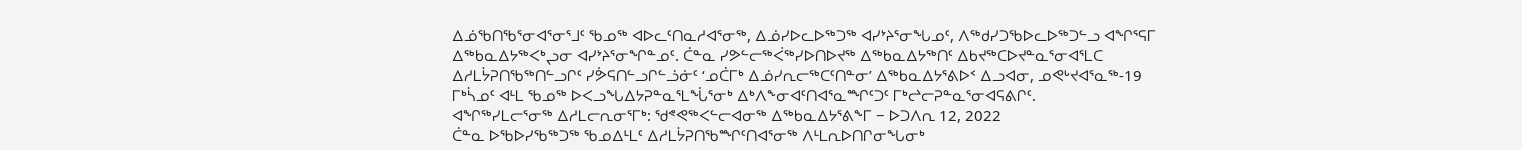ᐃᓅᖃᑎᖃᕐᓂᐊᕐᓂᕐᒧᑦ ᖃᓄᖅ ᐊᐅᓚᑦᑎᓇᓱᐊᕐᓂᖅ, ᐃᓅᓯᐅᓚᐅᖅᑐᖅ ᐊᓯᔾᔨᕐᓂᖓᓄᑦ, ᐱᖅᑯᓯᑐᖃᐅᓚᐅᖅᑐᓪᓗ ᐊᖏᕐᕋᒥ ᐃᖅᑲᓇᐃᔭᖅᐸᒃᖢᓂ ᐊᓯᔾᔨᕐᓂᖏᓐᓄᑦ. ᑖᓐᓇ ᓯᕗᓪᓕᖅᐹᖅᓯᐅᑎᐅᔪᖅ ᐃᖅᑲᓇᐃᔭᖅᑎᑦ ᐃᑲᔪᖅᑕᐅᔪᓐᓇᕐᓂᐊᕐᒪᑕ ᐃᓱᒪᔮᕈᑎᖃᖅᑎᓪᓗᒋᑦ ᓯᕘᕋᑎᓪᓗᒋᓪᓘᓃᑦ ‘ᓄᑖᒥᒃ ᐃᓅᓯᕆᓕᖅᑕᑦᑎᓐᓂ’ ᐃᖅᑲᓇᐃᔭᕐᕕᐅᑉ ᐃᓗᐊᓂ, ᓄᕙᒡᔪᐊᕐᓇᖅ-19 ᒥᒃᓵᓄᑦ ᐊᒻᒪ ᖃᓄᖅ ᐅᐸᓗᖓᐃᔭᕈᓐᓇᕐᒪᖔᕐᓂᒃ ᐃᒃᐱᖕᓂᐊᑦᑎᐊᕐᓇᙱᑦᑐᑦ ᒥᒃᖠᓕᕈᓐᓇᕐᓂᐊᕋᕕᒋᑦ.
ᐊᖏᖅᓯᒪᓕᕐᓂᖅ ᐃᓱᒪᓕᕆᓂᕐᒥᒃ: ᖁᕝᕙᖅᐸᓪᓕᐊᓂᖅ ᐃᖅᑲᓇᐃᔭᕐᕕᖕᒥ − ᐅᑐᐱᕆ 12, 2022
ᑖᓐᓇ ᐅᖃᐅᓯᖃᖅᑐᖅ ᖃᓄᐃᒻᒪᑦ ᐃᓱᒪᔮᕈᑎᖃᙱᑦᑎᐊᕐᓂᖅ ᐱᒻᒪᕆᐅᑎᒋᓂᖓᓂᒃ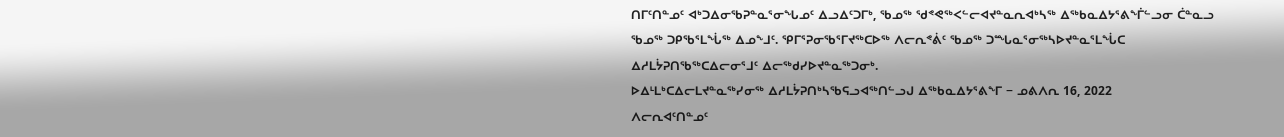ᑎᒥᑦᑎᓐᓄᑦ ᐊᒃᑐᐃᓂᖃᕈᓐᓇᕐᓂᖓᓄᑦ ᐃᓗᐃᑦᑐᒥᒃ, ᖃᓄᖅ ᖁᕝᕙᖅᐸᓪᓕᐊᔪᓐᓇᕆᐊᒃᓴᖅ ᐃᖅᑲᓇᐃᔭᕐᕕᖕᒦᓪᓗᓂ ᑖᓐᓇᓗ ᖃᓄᖅ ᑐᑭᖃᕐᒪᖔᖅ ᐃᓄᖕᒧᑦ. ᕿᒥᕐᕈᓂᖃᕐᒥᔪᖅᑕᐅᖅ ᐱᓕᕆᕝᕖᑦ ᖃᓄᖅ ᑐᙵᓇᕐᓂᖅᓴᐅᔪᓐᓇᕐᒪᖔᑕ ᐃᓱᒪᔮᕈᑎᖃᖅᑕᐃᓕᓂᕐᒧᑦ ᐃᓕᖅᑯᓯᐅᔪᓐᓇᖅᑐᓂᒃ.
ᐅᐃᒻᒪᒃᑕᐃᓕᒪᔪᓐᓇᖅᓯᓂᖅ ᐃᓱᒪᔮᕈᑎᒃᓴᖃᕋᓗᐊᖅᑎᓪᓗᒍ ᐃᖅᑲᓇᐃᔭᕐᕕᖕᒥ − ᓄᕕᐱᕆ 16, 2022
ᐱᓕᕆᐊᑦᑎᓐᓄᑦ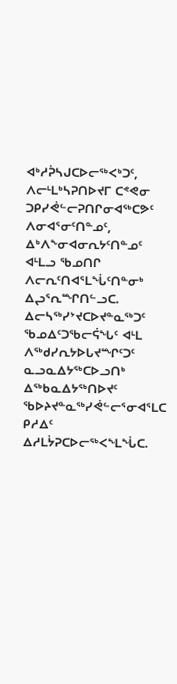ᐊᒃᓱᕉᓴᒍᑕᐅᓕᖅᐸᒃᑐᑦ, ᐱᓕᒻᒪᒃᓴᕈᑎᐅᔪᒥ ᑕᕝᕙᓂ ᑐᑭᓯᕚᓪᓕᕈᑎᒋᓂᐊᖅᑕᕗᑦ ᐱᓂᐊᕐᓂᑦᑎᓐᓄᑦ,  ᐃᒃᐱᖕᓂᐊᓂᕆᔭᑦᑎᓐᓄᑦ ᐊᒻᒪᓗ ᖃᓄᑎᒋ ᐱᓕᕆᑦᑎᐊᕐᒪᖔᑦᑎᓐᓂᒃ ᐃᖢᕐᕆᙱᑎᓪᓗᑕ. ᐃᓕᓴᖅᓯᔾᔪᑕᐅᔪᓐᓇᖅᑐᑦ ᖃᓄᐃᑦᑐᖃᓕᕌᖓᑦ ᐊᒻᒪ ᐱᖅᑯᓯᕆᔭᐅᒐᔪᙱᑦᑐᑦ ᓇᓗᓇᐃᔭᖅᑕᐅᓗᑎᒃ ᐃᖅᑲᓇᐃᔭᖅᑎᐅᔪᑦ ᖃᐅᔨᔪᓐᓇᖅᓯᕚᓪᓕᕐᓂᐊᕐᒪᑕ ᑭᓱᐃᑦ ᐃᓱᒪᔮᕈᑕᐅᓕᖅᐸᖕᒪᖔᑕ.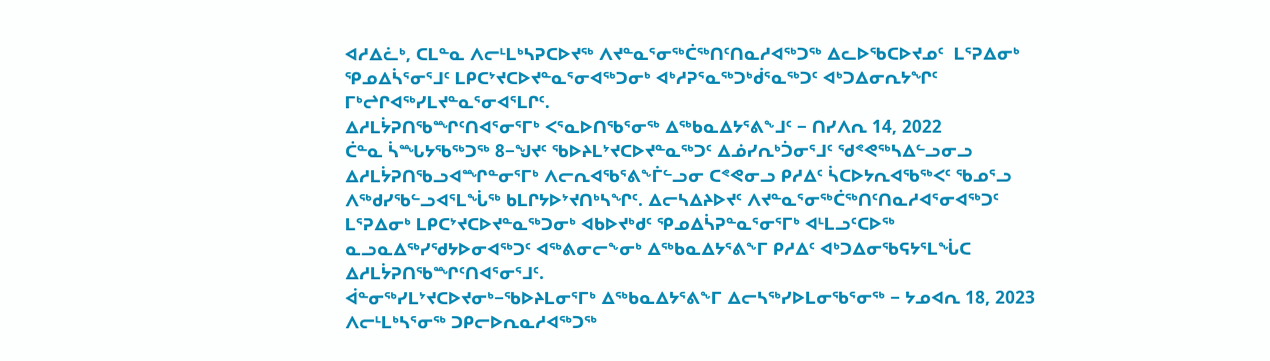ᐊᓱᐃᓛᒃ, ᑕᒪᓐᓇ ᐱᓕᒻᒪᒃᓴᕈᑕᐅᔪᖅ ᐱᔪᓐᓇᕐᓂᖅᑖᖅᑎᑦᑎᓇᓱᐊᖅᑐᖅ ᐃᓚᐅᖃᑕᐅᔪᓄᑦ  ᒪᕐᕈᐃᓂᒃ ᕿᓄᐃᓵᕐᓂᕐᒧᑦ ᒪᑭᑕᔾᔪᑕᐅᔪᓐᓇᕐᓂᐊᖅᑐᓂᒃ ᐊᒃᓱᕈᕐᓇᖅᑐᒃᑰᕐᓇᖅᑐᑦ ᐊᒃᑐᐃᓂᕆᔭᖏᑦ ᒥᒃᖠᒋᐊᖅᓯᒪᔪᓐᓇᕐᓂᐊᕐᒪᒋᑦ.
ᐃᓱᒪᔮᕈᑎᖃᙱᑦᑎᐊᕐᓂᕐᒥᒃ ᐸᕐᓇᐅᑎᖃᕐᓂᖅ ᐃᖅᑲᓇᐃᔭᕐᕕᖕᒧᑦ − ᑎᓯᐱᕆ 14, 2022
ᑖᓐᓇ ᓵᙵᔭᖃᖅᑐᖅ 8−ᖑᔪᑦ ᖃᐅᔨᒪᔾᔪᑕᐅᔪᓐᓇᖅᑐᑦ ᐃᓅᓯᕆᒃᑑᓂᕐᒧᑦ ᖁᕝᕙᖅᓴᐃᓪᓗᓂᓗ ᐃᓱᒪᔮᕈᑎᖃᓗᐊᙱᓐᓂᕐᒥᒃ ᐱᓕᕆᐊᖃᕐᕕᖕᒦᓪᓗᓂ ᑕᕝᕙᓂᓗ ᑭᓱᐃᑦ ᓵᑕᐅᔭᕆᐊᖃᖅᐸᑦ ᖃᓄᕐᓗ ᐱᖅᑯᓯᖃᓪᓗᐊᕐᒪᖔᖅ ᑲᒪᒋᔭᐅᔾᔪᑎᒃᓴᖏᑦ. ᐃᓕᓴᐃᔨᐅᔪᑦ ᐱᔪᓐᓇᕐᓂᖅᑖᖅᑎᑦᑎᓇᓱᐊᕐᓂᐊᖅᑐᑦ ᒪᕐᕈᐃᓂᒃ ᒪᑭᑕᔾᔪᑕᐅᔪᓐᓇᖅᑐᓂᒃ ᐊᑲᐅᔪᒃᑯᑦ ᕿᓄᐃᓵᕈᓐᓇᕐᓂᕐᒥᒃ ᐊᒻᒪᓗᑦᑕᐅᖅ ᓇᓗᓇᐃᖅᓯᖁᔭᐅᓂᐊᖅᑐᑦ ᐊᖅᕕᓂᓕᖕᓂᒃ ᐃᖅᑲᓇᐃᔭᕐᕕᖕᒥ ᑭᓱᐃᑦ ᐊᒃᑐᐃᓂᖃᕋᔭᕐᒪᖔᑕ ᐃᓱᒪᔮᕈᑎᖃᙱᑦᑎᐊᕐᓂᕐᒧᑦ.
ᐋᓐᓂᖅᓯᒪᔾᔪᑕᐅᔪᓂᒃ−ᖃᐅᔨᒪᓂᕐᒥᒃ ᐃᖅᑲᓇᐃᔭᕐᕕᖕᒥ ᐃᓕᓴᖅᓯᐅᒪᓂᖃᕐᓂᖅ − ᔭᓄᐊᕆ 18, 2023
ᐱᓕᒻᒪᒃᓴᕐᓂᖅ ᑐᑭᓕᐅᕆᓇᓱᐊᖅᑐᖅ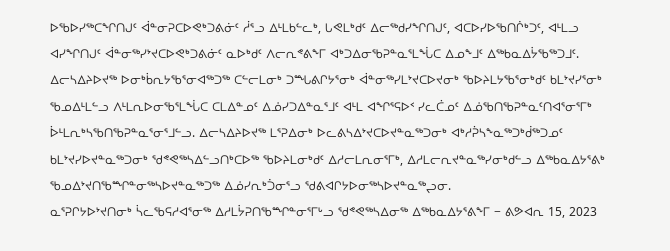ᐅᖃᐅᓯᖅᑕᖏᑎᒍᑦ ᐋᓐᓂᕈᑕᐅᕙᒃᑐᕕᓃᑦ ᓲᕐᓗ ᐃᒻᒪᑲᓪᓚᒃ, ᒐᕙᒪᒃᑯᑦ ᐃᓕᖅᑯᓯᖏᑎᒍᑦ, ᐊᑕᐅᓯᐅᖃᑎᒌᒃᑐᑦ, ᐊᒻᒪᓗ ᐊᓯᖏᑎᒍᑦ ᐋᓐᓂᖅᓯᔾᔪᑕᐅᕙᒃᑐᕕᓃᑦ ᓇᐅᒃᑯᑦ ᐱᓕᕆᕝᕕᖕᒥ ᐊᒃᑐᐃᓂᖃᕈᓐᓇᕐᒪᖔᑕ ᐃᓄᖕᒧᑦ ᐃᖅᑲᓇᐃᔮᖃᖅᑐᒧᑦ. ᐃᓕᓴᐃᔨᐅᔪᖅ ᐅᓂᒃᑳᕆᔭᖃᕐᓂᐊᖅᑐᖅ ᑕᓪᓕᒪᓂᒃ ᑐᙵᕕᒋᔭᕐᓂᒃ ᐋᓐᓂᖅᓯᒪᔾᔪᑕᐅᔪᓂᒃ ᖃᐅᔨᒪᔭᖃᕐᓂᒃᑯᑦ ᑲᒪᔾᔪᓯᕐᓂᒃ ᖃᓄᐃᒻᒪᓪᓗ ᐱᒻᒪᕆᐅᓂᖃᕐᒪᖔᑕ ᑕᒪᐃᓐᓄᑦ ᐃᓅᓯᑐᐃᓐᓇᕐᒧᑦ ᐊᒻᒪ ᐊᖏᕐᕋᐅᑉ ᓯᓚᑖᓄᑦ ᐃᓅᖃᑎᖃᕈᓐᓇᑦᑎᐊᕐᓂᕐᒥᒃ ᐆᒻᒪᕆᒃᓴᖃᑎᖃᕈᓐᓇᕐᓂᕐᒧᓪᓗ. ᐃᓕᓴᐃᔨᐅᔪᖅ ᒪᕐᕈᐃᓂᒃ ᐅᓚᕕᓴᐃᔾᔪᑕᐅᔪᓐᓇᖅᑐᓂᒃ ᐊᒃᓱᕉᓴᖕᓇᖅᑐᒃᑰᖅᑐᓄᑦ ᑲᒪᔾᔪᓯᐅᔪᓐᓇᖅᑐᓂᒃ ᖁᕝᕙᖅᓴᐃᓪᓗᑎᒃᑕᐅᖅ ᖃᐅᔨᒪᓂᒃᑯᑦ ᐃᓱᓕᒪᕆᓂᕐᒥᒃ, ᐃᓱᒪᓕᕆᔪᓐᓇᖅᓯᓂᒃᑯᓪᓗ ᐃᖅᑲᓇᐃᔭᕐᕕᒃ ᖃᓄᐃᔾᔪᑎᖃᙱᓐᓂᖅᓴᐅᔪᓐᓇᖅᑐᖅ ᐃᓅᓯᕆᒃᑑᓂᕐᓗ ᖁᕕᐊᒋᔭᐅᓂᖅᓴᐅᔪᓐᓇᖅᖢᓂ.
ᓇᕐᕈᒋᔭᐅᔾᔪᑎᓂᒃ ᓵᓚᖃᕋᓱᐊᕐᓂᖅ ᐃᓱᒪᔮᕈᑎᖃᙱᓐᓂᕐᒥᒡᓗ ᖁᕝᕙᖅᓴᐃᓂᖅ ᐃᖅᑲᓇᐃᔭᕐᕕᖕᒥ − ᕕᕗᐊᕆ 15, 2023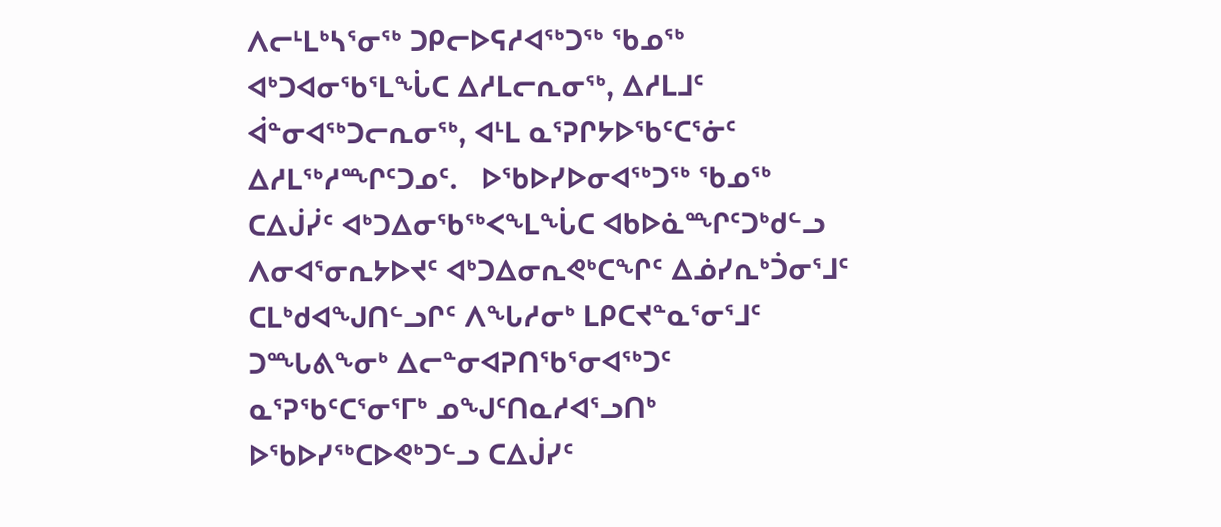ᐱᓕᒻᒪᒃᓴᕐᓂᖅ ᑐᑭᓕᐅᕋᓱᐊᖅᑐᖅ ᖃᓄᖅ ᐊᒃᑐᐊᓂᖃᕐᒪᖔᑕ ᐃᓱᒪᓕᕆᓂᖅ, ᐃᓱᒪᒧᑦ ᐋᓐᓂᐊᖅᑐᓕᕆᓂᖅ, ᐊᒻᒪ ᓇᕐᕈᒋᔭᐅᖃᑦᑕᕐᓃᑦ ᐃᓱᒪᖅᓱᙱᑦᑐᓄᑦ.   ᐅᖃᐅᓯᐅᓂᐊᖅᑐᖅ ᖃᓄᖅ ᑕᐃᒎᓰᑦ ᐊᒃᑐᐃᓂᖃᖅᐸᖕᒪᖔᑕ ᐊᑲᐅᓈᙱᑦᑐᒃᑯᓪᓗ ᐱᓂᐊᕐᓂᕆᔭᐅᔪᑦ ᐊᒃᑐᐃᓂᕆᕙᒃᑕᖏᑦ ᐃᓅᓯᕆᒃᑑᓂᕐᒧᑦ ᑕᒪᒃᑯᐊᖑᑎᓪᓗᒋᑦ ᐱᖓᓱᓂᒃ ᒪᑭᑕᔪᓐᓇᕐᓂᕐᒧᑦ ᑐᙵᕕᖕᓂᒃ ᐃᓕᓐᓂᐊᕈᑎᖃᕐᓂᐊᖅᑐᑦ ᓇᕐᕈᖃᑦᑕᕐᓂᕐᒥᒃ ᓄᖑᑦᑎᓇᓱᐊᕐᓗᑎᒃ ᐅᖃᐅᓯᖅᑕᐅᕙᒃᑐᓪᓗ ᑕᐃᒎᓯᑦ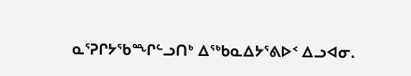ᓇᕐᕈᒋᔭᖃᙱᓪᓗᑎᒃ ᐃᖅᑲᓇᐃᔭᕐᕕᐅᑉ ᐃᓗᐊᓂ.